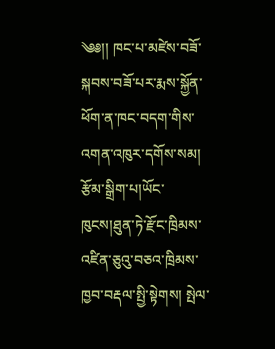༄༅།། ཁང་པ་མཛེས་བཟོ་སྐབས་བཟོ་པར་རྨས་སྐྱོན་ཕོག་ན་ཁང་བདག་གིས་འགན་འཁུར་དགོས་སམ།
རྩོམ་སྒྲིག་པ།ཡོང་ཁུངས།ཐུན་ཏེ་རྫོང་ཁྲིམས་འཛིན་ཅུའུ་བཅའ་ཁྲིམས་ཁྱབ་བརྡལ་སྤྱི་སྟེགས། སྤེལ་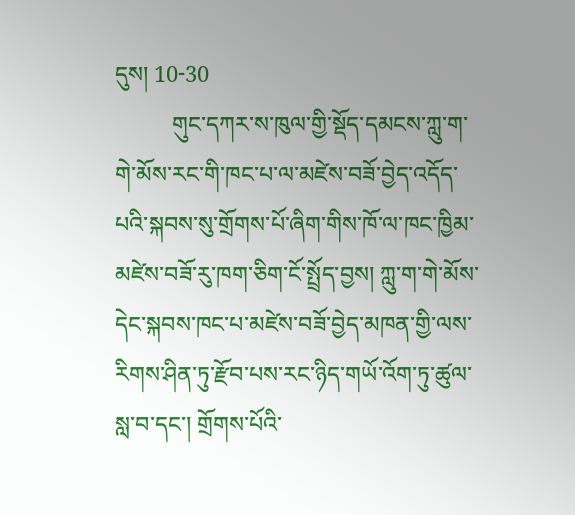དུས། 10-30
          གུང་དཀར་ས་ཁུལ་གྱི་སྡོད་དམངས་ཀླུ་ག་གེ་མོས་རང་གི་ཁང་པ་ལ་མཛེས་བཟོ་བྱེད་འདོད་པའི་སྐབས་སུ་གྲོགས་པོ་ཞིག་གིས་ཁོ་ལ་ཁང་ཁྱིམ་མཛེས་བཟོ་རུ་ཁག་ཅིག་ངོ་སྤྲོད་བྱས། ཀླུ་ག་གེ་མོས་དེང་སྐབས་ཁང་པ་མཛེས་བཟོ་བྱེད་མཁན་གྱི་ལས་རིགས་ཤིན་ཏུ་རྫོབ་པས་རང་ཉིད་གཡོ་འོག་ཏུ་ཚུལ་སླ་བ་དང་། གྲོགས་པོའི་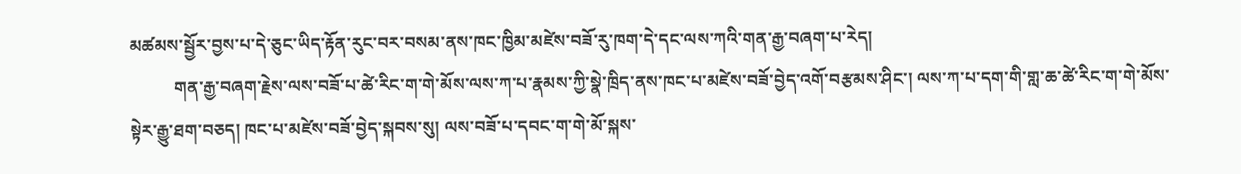མཚམས་སྦྱོར་བྱས་པ་དེ་ཅུང་ཡིད་རྟོན་རུང་བར་བསམ་ནས་ཁང་ཁྱིམ་མཛེས་བཟོ་རུ་ཁག་དེ་དང་ལས་ཀའི་གན་རྒྱ་བཞག་པ་རེད།
          གན་རྒྱ་བཞག་རྗེས་ལས་བཟོ་པ་ཚེ་རིང་ག་གེ་མོས་ལས་ཀ་པ་རྣམས་ཀྱི་སྣེ་ཁྲིད་ནས་ཁང་པ་མཛེས་བཟོ་བྱེད་འགོ་བརྩམས་ཤིང་། ལས་ཀ་པ་དག་གི་གླ་ཆ་ཚེ་རིང་ག་གེ་མོས་སྟེར་རྒྱུ་ཐག་བཅད། ཁང་པ་མཛེས་བཟོ་བྱེད་སྐབས་སུ། ལས་བཟོ་པ་དབང་ག་གེ་མོ་སྐས་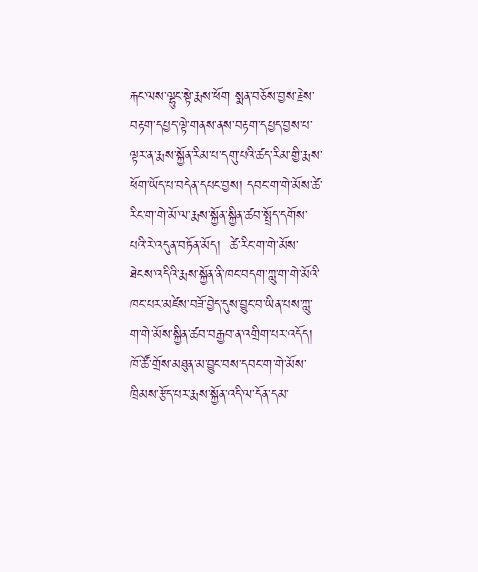རྐང་ལས་ལྷུང་སྟེ་རྨས་ཕོག སྨན་བཅོས་བྱས་རྗེས་བརྟག་དཔྱད་ལྟེ་གནས་ནས་བརྟག་དཔྱད་བྱས་པ་ལྟར་ན་རྨས་སྐྱོན་རིམ་པ་དགུ་པའི་ཚད་རིམ་གྱི་རྨས་ཕོག་ཡོད་པ་བདེན་དཔང་བྱས། དབང་ག་གེ་མོས་ཚེ་རིང་ག་གེ་མོ་ལ་རྨས་སྐྱོན་སྐྱིན་ཚབ་སྤྲོད་དགོས་པའི་རེ་འདུན་བཏོན་མོད།  ཚེ་རིང་ག་གེ་མོས་ཐེངས་འདིའི་རྨས་སྐྱོན་ནི་ཁང་བདག་ཀླུ་ག་གེ་མོའི་ཁང་པར་མཛེས་བཟོ་བྱེད་དུས་བྱུང་བ་ཡིན་པས་ཀླུ་ག་གེ་མོས་སྐྱིན་ཚབ་བརྒྱབ་ན་འགྲིག་པར་འདོད། ཁོ་ཚོ་གྲོས་མཐུན་མ་བྱུང་བས་དབང་ག་གེ་མོས་ཁྲིམས་རྩོད་པར་རྨས་སྐྱོན་འདི་ལ་དོན་དམ་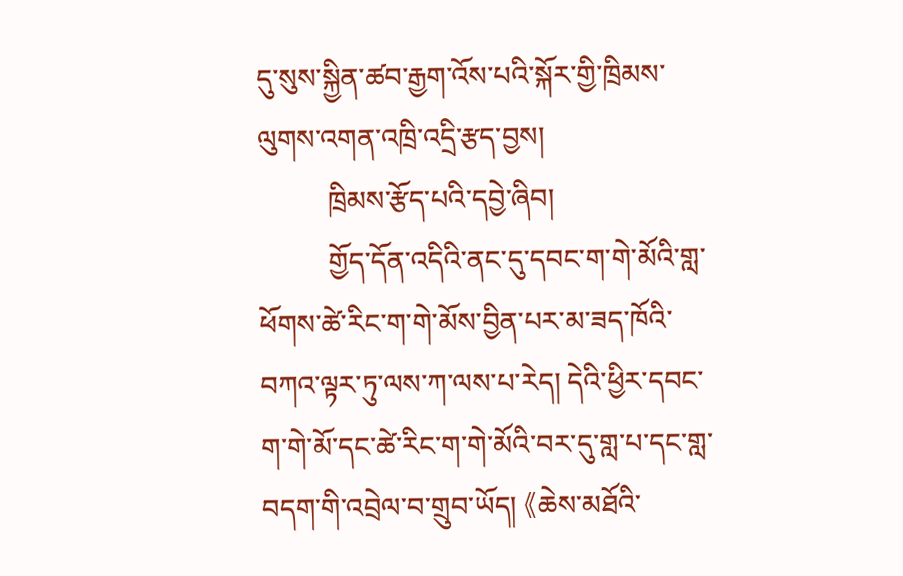དུ་སུས་སྐྱིན་ཚབ་རྒྱག་འོས་པའི་སྐོར་གྱི་ཁྲིམས་ལུགས་འགན་འཁྲི་འདྲི་རྩད་བྱས།
          ཁྲིམས་རྩོད་པའི་དབྱེ་ཞིབ།
          གྱོད་དོན་འདིའི་ནང་དུ་དབང་ག་གེ་མོའི་གླ་ཕོགས་ཚེ་རིང་ག་གེ་མོས་བྱིན་པར་མ་ཟད་ཁོའི་བཀའ་ལྟར་ཏུ་ལས་ཀ་ལས་པ་རེད། དེའི་ཕྱིར་དབང་ག་གེ་མོ་དང་ཚེ་རིང་ག་གེ་མོའི་བར་དུ་གླ་པ་དང་གླ་བདག་གི་འབྲེལ་བ་གྲུབ་ཡོད། 《ཆེས་མཐོའི་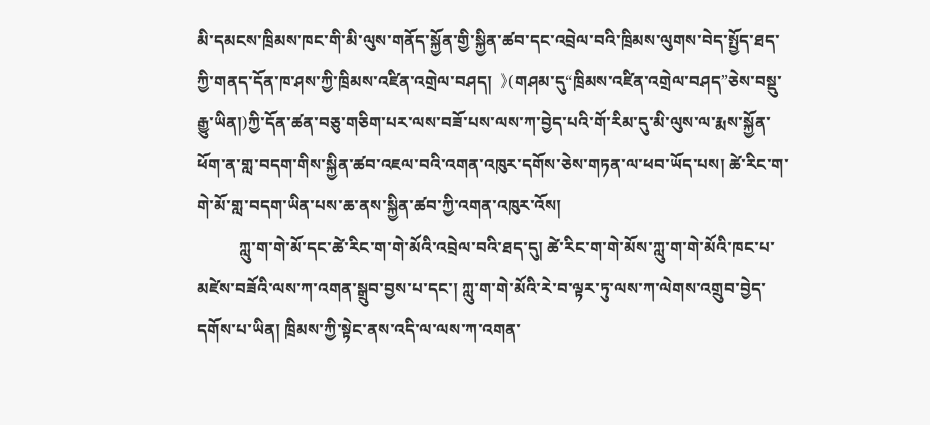མི་དམངས་ཁྲིམས་ཁང་གི་མི་ལུས་གནོད་སྐྱོན་གྱི་སྐྱིན་ཚབ་དང་འབྲེལ་བའི་ཁྲིམས་ལུགས་བེད་སྤྱོད་ཐད་ཀྱི་གནད་དོན་ཁ་ཤས་ཀྱི་ཁྲིམས་འཛིན་འགྲེལ་བཤད།  》(གཤམ་དུ“ཁྲིམས་འཛིན་འགྲེལ་བཤད”ཅེས་བསྡུ་རྒྱུ་ཡིན།)ཀྱི་དོན་ཚན་བཅུ་གཅིག་པར་ལས་བཟོ་པས་ལས་ཀ་བྱེད་པའི་གོ་རིམ་དུ་མི་ལུས་ལ་རྨས་སྐྱོན་ཕོག་ན་གླ་བདག་གིས་སྐྱིན་ཚབ་འཇལ་བའི་འགན་འཁུར་དགོས་ཅེས་གཏན་ལ་ཕབ་ཡོད་པས། ཚེ་རིང་ག་གེ་མོ་གླ་བདག་ཡིན་པས་ཆ་ནས་སྐྱིན་ཚབ་ཀྱི་འགན་འཁུར་འོས།
          ཀླུ་ག་གེ་མོ་དང་ཚེ་རིང་ག་གེ་མོའི་འབྲེལ་བའི་ཐད་དུ། ཚེ་རིང་ག་གེ་མོས་ཀླུ་ག་གེ་མོའི་ཁང་པ་མཛེས་བཟོའི་ལས་ཀ་འགན་སྒྲུབ་བྱས་པ་དང་། ཀླུ་ག་གེ་མོའི་རེ་བ་ལྟར་ཏུ་ལས་ཀ་ལེགས་འགྲུབ་བྱེད་དགོས་པ་ཡིན། ཁྲིམས་ཀྱི་སྟེང་ནས་འདི་ལ་ལས་ཀ་འགན་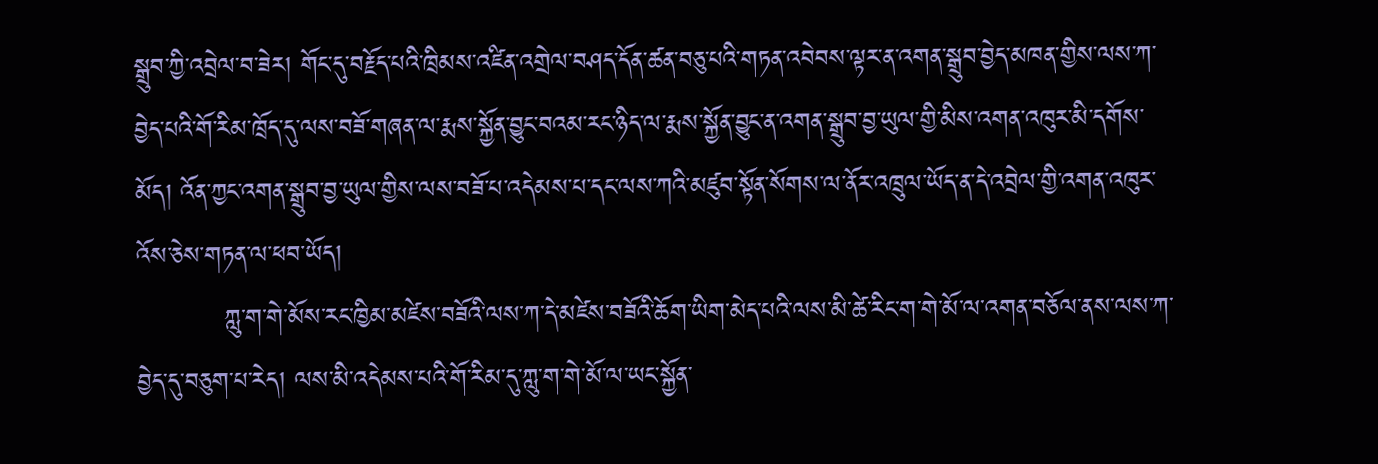སྒྲུབ་ཀྱི་འབྲེལ་བ་ཟེར། གོང་དུ་བརྗོད་པའི་ཁྲིམས་འཛིན་འགྲེལ་བཤད་དོན་ཚན་བཅུ་པའི་གཏན་འབེབས་ལྟར་ན་འགན་སྒྲུབ་བྱེད་མཁན་གྱིས་ལས་ཀ་བྱེད་པའི་གོ་རིམ་ཁྲོད་དུ་ལས་བཟོ་གཞན་ལ་རྨས་སྐྱོན་བྱུང་བའམ་རང་ཉིད་ལ་རྨས་སྐྱོན་བྱུང་ན་འགན་སྒྲུབ་བྱ་ཡུལ་གྱི་མིས་འགན་འཁུར་མི་དགོས་མོད། འོན་ཀྱང་འགན་སྒྲུབ་བྱ་ཡུལ་གྱིས་ལས་བཟོ་པ་འདེམས་པ་དང་ལས་ཀའི་མཛུབ་སྟོན་སོགས་ལ་ནོར་འཁྲུལ་ཡོད་ན་དེ་འབྲེལ་གྱི་འགན་འཁུར་འོས་ཅེས་གཏན་ལ་ཕབ་ཡོད།
          ཀླུ་ག་གེ་མོས་རང་ཁྱིམ་མཛེས་བཟོའི་ལས་ཀ་དེ་མཛེས་བཟོའི་ཆོག་ཡིག་མེད་པའི་ལས་མི་ཚེ་རིང་ག་གེ་མོ་ལ་འགན་བཅོལ་ནས་ལས་ཀ་བྱེད་དུ་བཅུག་པ་རེད། ལས་མི་འདེམས་པའི་གོ་རིམ་དུ་ཀླུ་ག་གེ་མོ་ལ་ཡང་སྐྱོན་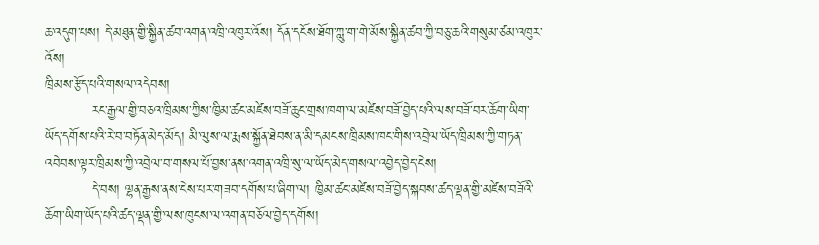ཆ་འདུག་པས། དེ་མཐུན་གྱི་སྐྱིན་ཚབ་འགན་འཁྲི་འཁུར་འོས། དོན་དངོས་ཐོག་ཀླུ་ག་གེ་མོས་སྐྱིན་ཚབ་ཀྱི་བཅུ་ཆའི་གསུམ་ཙམ་འཁུར་འོས།
ཁྲིམས་རྩོད་པའི་གསལ་འདེབས།
          རང་རྒྱལ་གྱི་བཅའ་ཁྲིམས་ཀྱིས་ཁྱིམ་ཚང་མཛེས་བཟོ་ཆུང་གྲས་ཁག་ལ་མཛེས་བཟོ་བྱེད་པའི་ལས་བཟོ་བར་ཆོག་ཡིག་ཡོད་དགོས་པའི་རེ་བ་བཏོན་མེད་མོད། མི་ལུས་ལ་རྨས་སྐྱོན་ཐེབས་ན་མི་དམངས་ཁྲིམས་ཁང་གིས་འབྲེལ་ཡོད་ཁྲིམས་ཀྱི་གཏན་འབེབས་ལྟར་ཁྲིམས་ཀྱི་འབྲེལ་བ་གསལ་པོ་བྱས་ནས་འགན་འཁྲི་སུ་ལ་ཡོད་མེད་གསལ་འབྱེད་བྱེད་ངེས།
          དེ་བས། ལྷན་རྒྱས་ནས་ངེས་པར་གཟབ་དགོས་པ་ཞིག་ལ། ཁྱིམ་ཚང་མཛེས་བཟོ་བྱེད་སྐབས་ཚད་ལྡན་གྱི་མཛེས་བཟོའི་ཆོག་ཡིག་ཡོད་པའི་ཚད་ལྡན་གྱི་ལས་ཁུངས་ལ་འགན་བཅོལ་བྱེད་དགོས།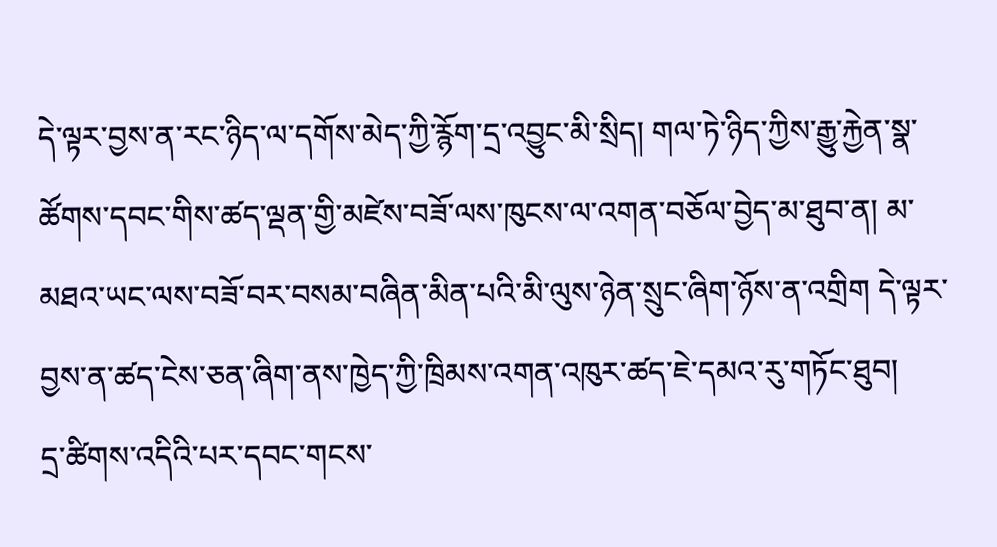དེ་ལྟར་བྱས་ན་རང་ཉིད་ལ་དགོས་མེད་ཀྱི་རྙོག་དྲ་འབྱུང་མི་སྲིད། གལ་ཏེ་ཉིད་ཀྱིས་རྒྱུ་རྐྱེན་སྣ་ཚོགས་དབང་གིས་ཚད་ལྡན་གྱི་མཛེས་བཟོ་ལས་ཁུངས་ལ་འགན་བཅོལ་བྱེད་མ་ཐུབ་ན། མ་མཐའ་ཡང་ལས་བཟོ་བར་བསམ་བཞིན་མིན་པའི་མི་ལུས་ཉེན་སྲུང་ཞིག་ཉོས་ན་འགྲིག དེ་ལྟར་བྱས་ན་ཚད་ངེས་ཅན་ཞིག་ནས་ཁྱེད་ཀྱི་ཁྲིམས་འགན་འཁུར་ཚད་ཇེ་དམའ་རུ་གཏོང་ཐུབ།
དྲ་ཚིགས་འདིའི་པར་དབང་གངས་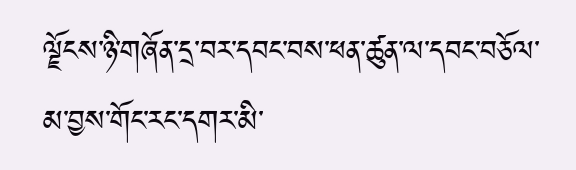ལྗོངས་ཉི་གཞོན་དྲ་བར་དབང་བས་ཕན་ཚུན་ལ་དབང་བཅོལ་མ་བྱས་གོང་རང་དགར་མི་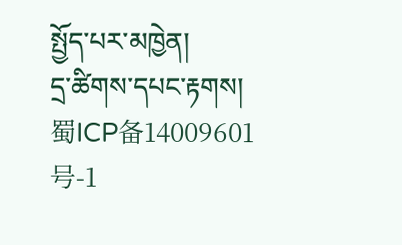སྤྱོད་པར་མཁྱེན།
དྲ་ཚིགས་དཔང་རྟགས། 蜀ICP备14009601号-1